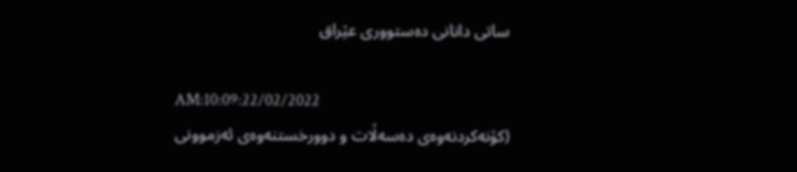ساتی دانانی ده‌ستووری عێراق

AM:10:09:22/02/2022
(كۆنه‌كردنه‌وه‌ی ده‌سه‌ڵات و دوورخستنه‌وه‌ی ئه‌زموونی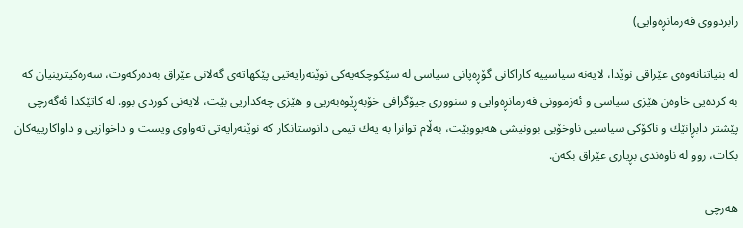رابردووی فه‌رمانڕه‌وایی)

له‌ بنیاتنانه‌وه‌ی عێراقی نوێدا، لایه‌نه‌ سیاسییه‌ كاراكانی گۆڕه‌پانی سیاسی له‌ سێكوچكه‌یه‌كی نوێنه‌رایه‌تیی پێكهاته‌ی گه‌لانی عێراق به‌ده‌ركه‌وت، سه‌ره‌كیترینیان كه‌ به‌ كرده‌یی خاوه‌ن هێزی سیاسی و ئه‌زموونی فه‌رمانڕه‌وایی و سنووری جیۆگرافی خۆبه‌ڕێوه‌به‌ریی و هێزی چه‌كداریی بێت، لایه‌نی كوردی بوو. له‌ كاتێكدا ئه‌گه‌رچی پێشتر دابڕانێك و ناكۆكی سیاسیی ناوخۆیی بوونیشی هه‌بووبێت، به‌ڵام توانرا به‌ یه‌ك تیمی دانوستانكار كه‌ نوێنه‌رایه‌تی ته‌واوی ویست و داخوازیی و داواكارییه‌كان بكات، روو له‌ ناوه‌ندی بڕیاری عێراق بكه‌ن.

هه‌رچی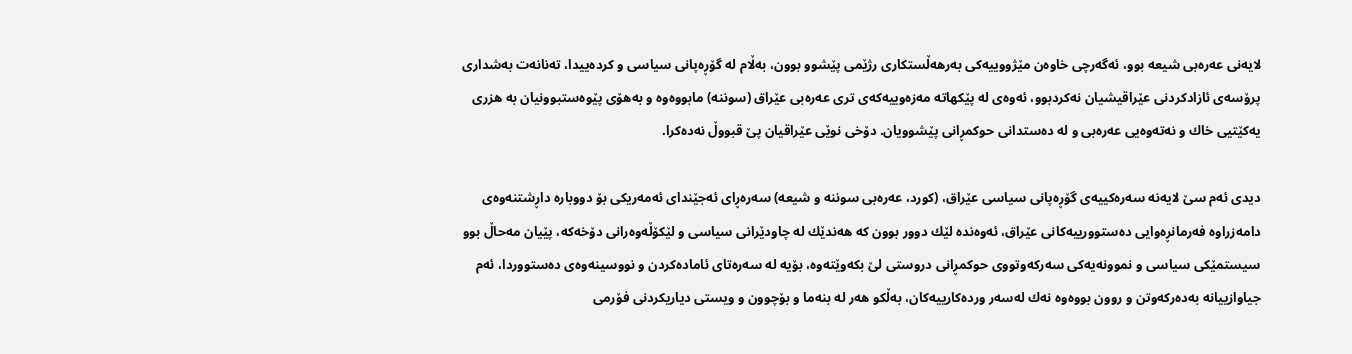لایه‌نی عه‌ره‌بی شیعه‌ بوو، ئه‌گه‌رچی خاوه‌ن مێژووییه‌كی به‌رهه‌ڵستكاری رژێمی پێشوو بوون، به‌ڵام له‌ گۆڕه‌پانی سیاسی و كرده‌ییدا، ته‌نانه‌ت به‌شداری پرۆسه‌ی ئازادكردنی عێراقیشیان نه‌كردبوو، ئه‌وه‌ی له‌ پێكهاته‌ مه‌زه‌وییه‌كه‌ی تری عه‌ره‌بی عێراق (سوننه‌) مابووه‌وه‌ و به‌هۆی پێوه‌ستبوونیان به‌ هزری یه‌كێتیی خاك و نه‌ته‌وه‌یی عه‌ره‌بی و له‌ ده‌ستدانی حوكمڕانی پێشوویان. دۆخی نوێی عێراقیان پێ قبووڵ نه‌ده‌كرا.

دیدی ئه‌م سێ لایه‌نه‌ سه‌ره‌كییه‌ی گۆڕه‌پانی سیاسی عێراق، (كورد، عه‌ره‌بی سوننه‌ و شیعه‌) سه‌ره‌ڕای ئه‌جێندای ئه‌مه‌ریكی بۆ دووباره‌ داڕشتنه‌وه‌ی دامه‌زراوه‌ فه‌رمانڕه‌وایی ده‌ستوورییه‌كانی عێراق، ئه‌وه‌نده‌ لێك دوور بوون كه‌ هه‌ندێك له‌ چاودێرانی سیاسی و لێكۆڵه‌وه‌رانی دۆخه‌كه‌، پێیان مه‌حاڵ بوو سیستمێكی سیاسی و نموونه‌یه‌كی سه‌ركه‌وتووی حوكمڕانی دروستی لێ بكه‌وێته‌وه‌، بۆیه‌ له‌ سه‌ره‌تای ئاماده‌كردن و نووسینه‌وه‌ی ده‌ستووردا، ئه‌م جیاوازییانه‌ به‌ده‌ركه‌وتن و روون بووه‌‌وه‌ نه‌ك له‌سه‌ر ورده‌كارییه‌كان، به‌ڵكو هه‌ر له‌ بنه‌ما و بۆچوون و ویستی دیاریكردنی فۆرمی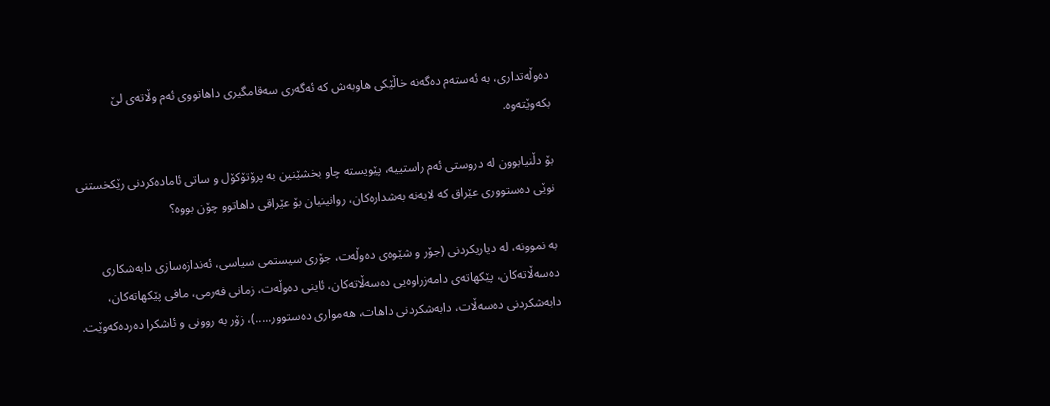ده‌وڵه‌تداری، به‌ ئه‌سته‌م ده‌گه‌نه‌ خاڵێكی هاوبه‌ش كه‌ ئه‌گه‌ری سه‌قامگیری داهاتووی ئه‌م وڵاته‌ی لێ بكه‌وێته‌وه‌.

بۆ دڵنیابوون له‌ دروستی ئه‌م راستییه‌، پێویسته‌ چاو بخشێنین به‌ پرۆتۆكۆل و ساتی ئاماده‌كردنی رێكخستنی نوێی ده‌ستووری عێراق كه‌ لایه‌نه‌ به‌شداره‌كان، روانینیان بۆ عێراقی داهاتوو چۆن بووه‌؟

به‌ نموونه،‌ له‌ دیاریكردنی (جۆر و شێوه‌ی ده‌وڵه‌ت، جۆری سیستمی سیاسی، ئه‌ندازه‌سازی دابه‌شكاری ده‌سه‌ڵاته‌كان، پێكهاته‌ی دامه‌زراوه‌یی ده‌سه‌ڵاته‌كان، ئاینی ده‌وڵه‌ت، زمانی فه‌رمی، مافی پێكهاته‌كان، دابه‌شكردنی ده‌سه‌ڵات، دابه‌شكردنی داهات، هه‌مواری ده‌ستوور.....)، زۆر به‌ روونی و ئاشكرا ‌ده‌رده‌كه‌وێت.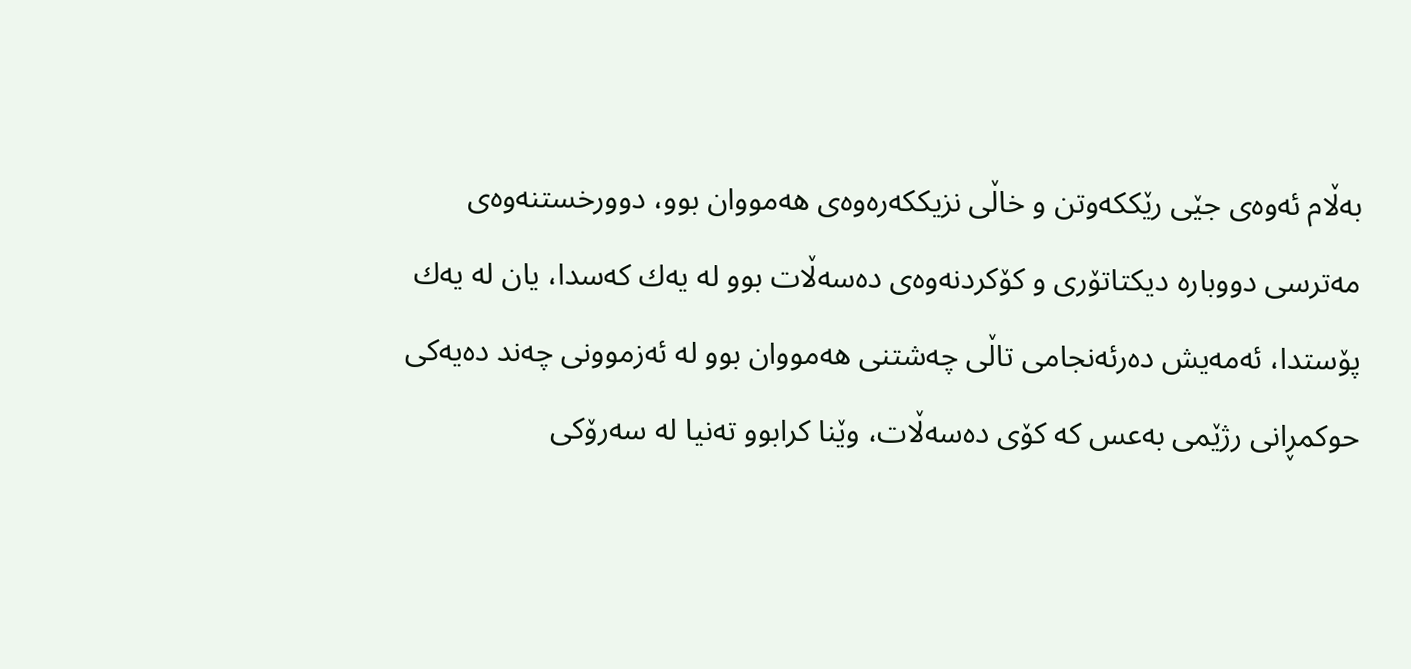به‌ڵام ئه‌وه‌ی جێی رێككه‌وتن و خاڵی نزیككه‌ره‌وه‌ی هه‌مووان بوو، دوورخستنه‌وه‌ی مه‌ترسی دووباره‌ دیكتاتۆری و كۆكردنه‌وه‌ی ده‌سه‌ڵات بوو له ‌یه‌ك كه‌سدا، یان له‌ یه‌ك پۆستدا، ئه‌مه‌یش ده‌رئه‌نجامی تاڵی چه‌شتنی هه‌مووان بوو له‌ ئه‌زموونی چه‌ند ده‌یه‌كی حوكمڕانی رژێمی به‌عس كه‌ كۆی ده‌سه‌ڵات، وێنا كرابوو ته‌نیا له‌ سه‌رۆكی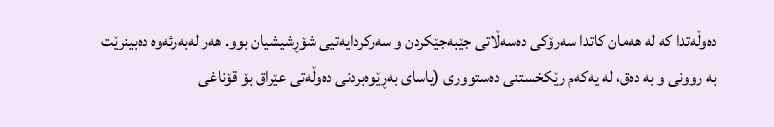ده‌وڵه‌تدا كه‌ له‌ هه‌مان كاتدا سه‌رۆكی ده‌سه‌ڵاتی جێبه‌جێكردن و سه‌ركردایه‌تیی شۆڕشیشیان بوو. هه‌ر له‌به‌رئه‌وه‌ ده‌بینرێت به ‌روونی و به‌ ده‌ق، له‌ یه‌كه‌م رێكخستنی ده‌ستووری (یاسای به‌ڕێوه‌بردنی ده‌وڵه‌تی عێراق بۆ قۆناغی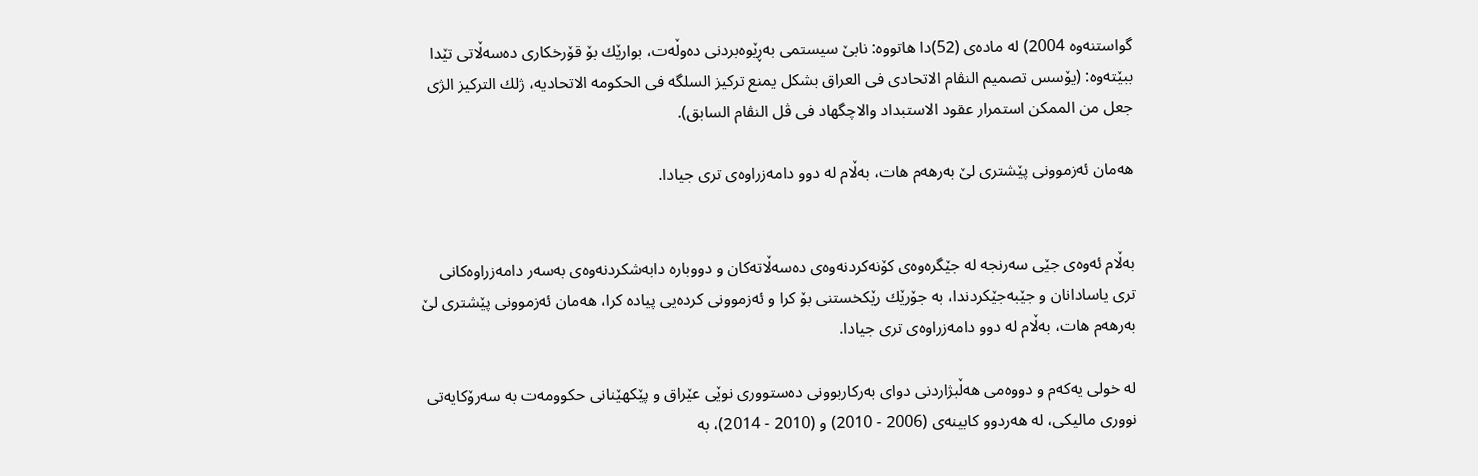گواستنه‌وه‌ 2004) له‌ ماده‌ی (52)دا هاتووه: نابێ سیستمی به‌ڕێوه‌بردنی ده‌وڵه‌ت، بوارێك بۆ قۆرخكاری ده‌سه‌ڵاتی تێدا ببێته‌وه‌: (یۆسس تصمیم النڤام الاتحادی فی العراق بشكل یمنع تركیز السلگه‌ فی الحكومه‌ الاتحادیه‌، ژلك التركیز الژی جعل من الممكن استمرار عقود الاستبداد والاچگهاد فی ڤل النڤام السابق).

هه‌مان ئه‌زموونی پێشتری لێ به‌رهه‌م هات، به‌ڵام له‌ دوو دامه‌زراوه‌ی تری جیادا.


به‌ڵام ئه‌وه‌ی جێی سه‌رنجه‌ له‌ جێگره‌وه‌ی كۆنه‌كردنه‌وه‌ی ده‌سه‌ڵاته‌كان و دووباره‌ دابه‌شكردنه‌وه‌ی به‌سه‌ر دامه‌زراوه‌كانی تری یاسادانان و جێبه‌جێكردندا، به‌ جۆرێك رێكخستنی بۆ كرا و ئه‌زموونی كرده‌یی پیاده ‌كرا، هه‌مان ئه‌زموونی پێشتری لێ به‌رهه‌م هات، به‌ڵام له‌ دوو دامه‌زراوه‌ی تری جیادا.

له‌ خولی یه‌كه‌م و دووه‌می هه‌ڵبژاردنی دوای به‌ركاربوونی ده‌ستووری نوێی عێراق و پێكهێنانی حكوومه‌ت به‌ سه‌رۆكایه‌تی نووری مالیكی، له‌ هه‌ردوو كابینه‌ی (2006 - 2010) و (2010 - 2014)، به‌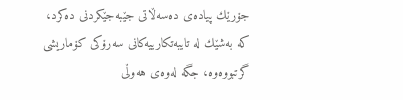جۆرێك پیاده‌ی ده‌سه‌ڵاتی جێبه‌جێكردنی ده‌كرد، كه‌ به‌شێك له‌ تایبه‌تكارییه‌كانی سه‌رۆكی كۆماریشی گرتبووه‌وه‌، جگه‌ له‌وه‌ی هه‌وڵی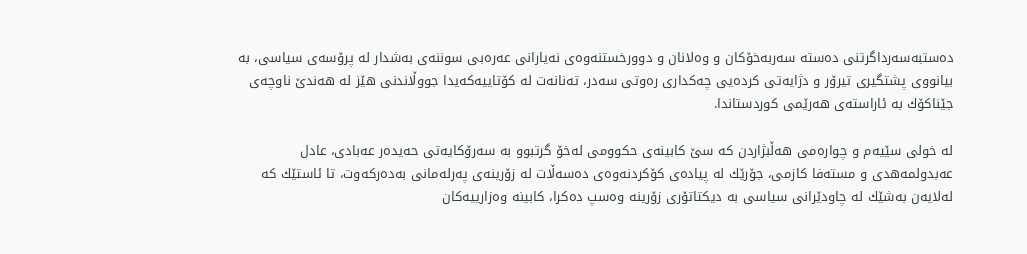ده‌ستبه‌سه‌رداگرتنی ده‌سته‌ سه‌ربه‌خۆكان و وه‌لانان و دوورخستنه‌وه‌ی نه‌یارانی عه‌ره‌بی سوننه‌ی به‌شدار له‌ پرۆسه‌ی سیاسی، به‌ بیانووی پشتگیری تیرۆر و دژایه‌تی كرده‌یی چه‌كداری ره‌وتی سه‌در، ته‌نانه‌ت له‌ كۆتاییه‌كه‌یدا جووڵاندنی هێز له‌ هه‌ندێ ناوچه‌ی جێناكۆك به‌ ئاراسته‌ی هه‌رێمی كوردستاندا.

له‌ خولی سێیه‌م و چواره‌می هه‌ڵبژاردن كه‌ سێ كابینه‌ی حكوومی له‌خۆ گرتبوو به‌ سه‌رۆكایه‌تی حه‌یده‌ر عه‌بادی، عادل عه‌بدولمه‌هدی و مسته‌فا كازمی، جۆرێك له‌ پیاده‌ی كۆكردنه‌وه‌ی ده‌سه‌ڵات له‌ زۆرینه‌ی په‌رله‌مانی به‌ده‌ركه‌وت، تا ئاستێك كه‌ له‌لایه‌ن به‌شێك له ‌چاودێرانی سیاسی به‌ دیكتاتۆری زۆرینه‌ وه‌سپ ده‌كرا، كابینه‌ وه‌زارییه‌كان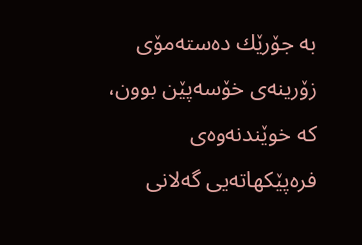به ‌جۆرێك ده‌سته‌مۆی زۆرینه‌ی خۆسه‌پێن بوون، كه‌ خوێندنه‌وه‌ی فره‌پێكهاته‌یی گه‌لانی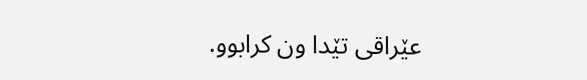عێراقی تێدا ون كرابوو.